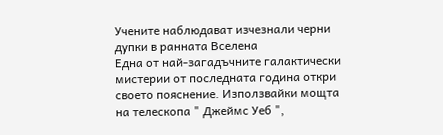Учените наблюдават изчезнали черни дупки в ранната Вселена
Една от най-загадъчните галактически мистерии от последната година откри своето пояснение. Използвайки мощта на телескопа " Джеймс Уеб ",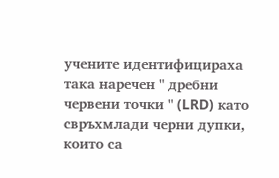учените идентифицираха така наречен " дребни червени точки " (LRD) като свръхмлади черни дупки, които са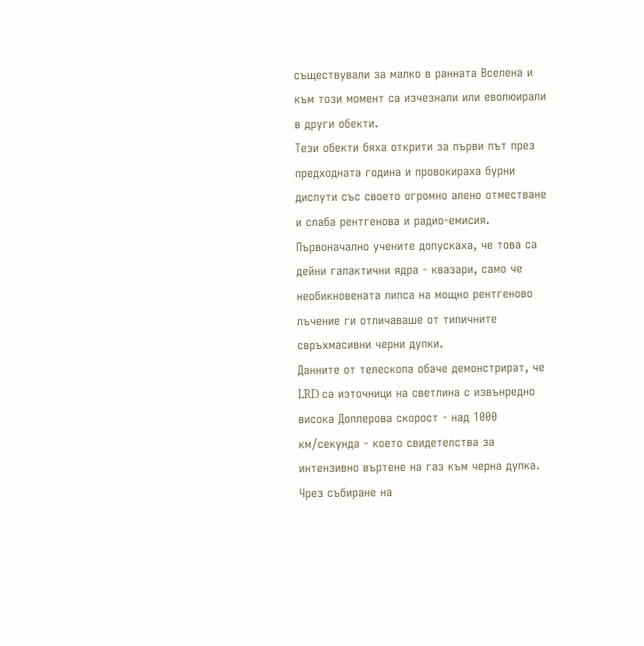съществували за малко в ранната Вселена и към този момент са изчезнали или еволюирали в други обекти.
Тези обекти бяха открити за първи път през предходната година и провокираха бурни диспути със своето огромно алено отместване и слаба рентгенова и радио-емисия.
Първоначално учените допускаха, че това са дейни галактични ядра - квазари, само че необикновената липса на мощно рентгеново лъчение ги отличаваше от типичните свръхмасивни черни дупки.
Данните от телескопа обаче демонстрират, че LRD са източници на светлина с извънредно висока Доплерова скорост - над 1000 км/секунда - което свидетелства за интензивно въртене на газ към черна дупка.
Чрез събиране на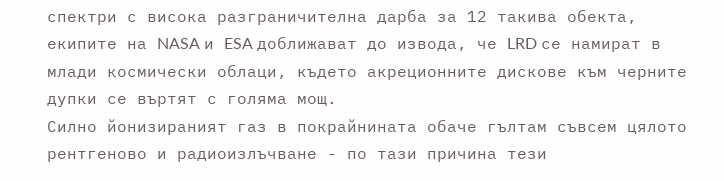спектри с висока разграничителна дарба за 12 такива обекта, екипите на NASA и ESA доближават до извода, че LRD се намират в млади космически облаци, където акреционните дискове към черните дупки се въртят с голяма мощ.
Силно йонизираният газ в покрайнината обаче гълтам съвсем цялото рентгеново и радиоизлъчване - по тази причина тези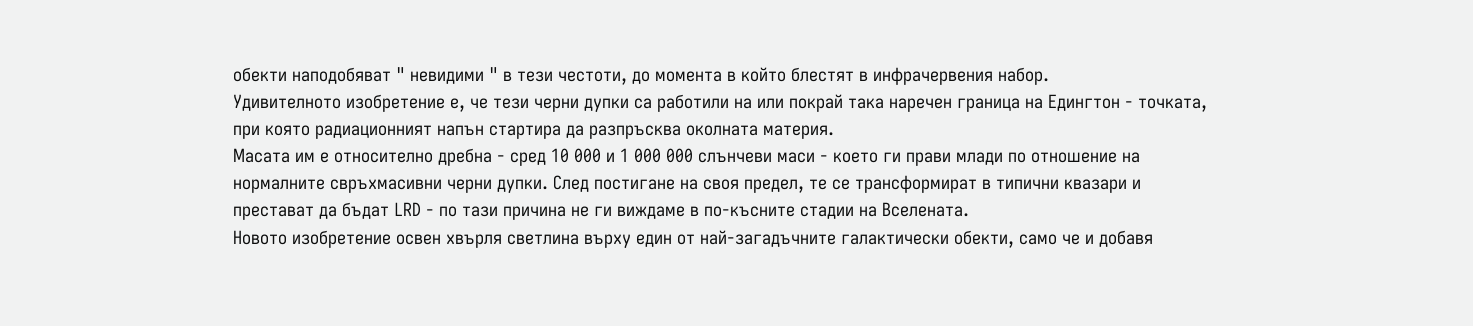обекти наподобяват " невидими " в тези честоти, до момента в който блестят в инфрачервения набор.
Удивителното изобретение е, че тези черни дупки са работили на или покрай така наречен граница на Едингтон - точката, при която радиационният напън стартира да разпръсква околната материя.
Масата им е относително дребна - сред 10 000 и 1 000 000 слънчеви маси - което ги прави млади по отношение на нормалните свръхмасивни черни дупки. След постигане на своя предел, те се трансформират в типични квазари и престават да бъдат LRD - по тази причина не ги виждаме в по-късните стадии на Вселената.
Новото изобретение освен хвърля светлина върху един от най-загадъчните галактически обекти, само че и добавя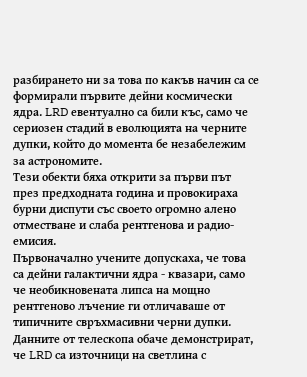разбирането ни за това по какъв начин са се формирали първите дейни космически ядра. LRD евентуално са били къс, само че сериозен стадий в еволюцията на черните дупки, който до момента бе незабележим за астрономите.
Тези обекти бяха открити за първи път през предходната година и провокираха бурни диспути със своето огромно алено отместване и слаба рентгенова и радио-емисия.
Първоначално учените допускаха, че това са дейни галактични ядра - квазари, само че необикновената липса на мощно рентгеново лъчение ги отличаваше от типичните свръхмасивни черни дупки.
Данните от телескопа обаче демонстрират, че LRD са източници на светлина с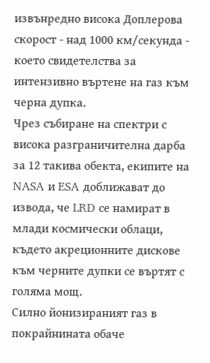извънредно висока Доплерова скорост - над 1000 км/секунда - което свидетелства за интензивно въртене на газ към черна дупка.
Чрез събиране на спектри с висока разграничителна дарба за 12 такива обекта, екипите на NASA и ESA доближават до извода, че LRD се намират в млади космически облаци, където акреционните дискове към черните дупки се въртят с голяма мощ.
Силно йонизираният газ в покрайнината обаче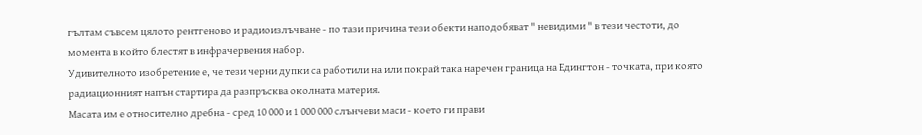гълтам съвсем цялото рентгеново и радиоизлъчване - по тази причина тези обекти наподобяват " невидими " в тези честоти, до момента в който блестят в инфрачервения набор.
Удивителното изобретение е, че тези черни дупки са работили на или покрай така наречен граница на Едингтон - точката, при която радиационният напън стартира да разпръсква околната материя.
Масата им е относително дребна - сред 10 000 и 1 000 000 слънчеви маси - което ги прави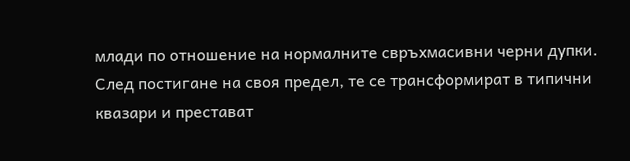млади по отношение на нормалните свръхмасивни черни дупки. След постигане на своя предел, те се трансформират в типични квазари и престават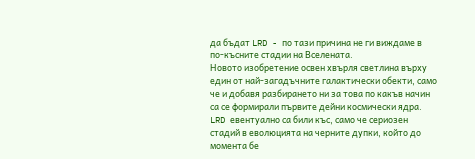да бъдат LRD - по тази причина не ги виждаме в по-късните стадии на Вселената.
Новото изобретение освен хвърля светлина върху един от най-загадъчните галактически обекти, само че и добавя разбирането ни за това по какъв начин са се формирали първите дейни космически ядра. LRD евентуално са били къс, само че сериозен стадий в еволюцията на черните дупки, който до момента бе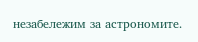незабележим за астрономите.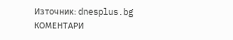Източник: dnesplus.bg
КОМЕНТАРИ